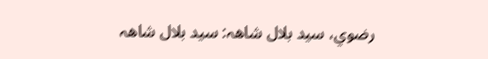رضوي، سيد بلال شاھہ: سيد بلال شاھہ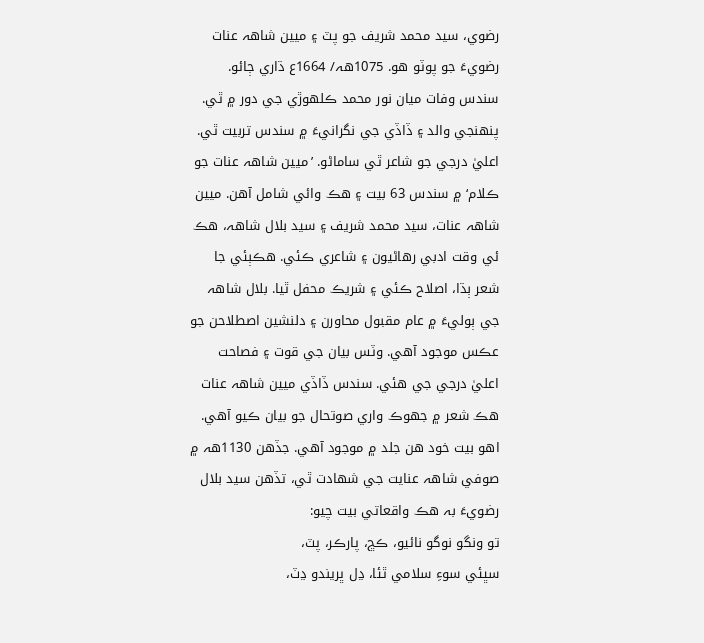رضوي، سيد محمد شريف جو پٽ ۽ ميين شاھہ عنات رضويءَ جو پوٽو هو. 1075ھہ/ 1664ع ڌاري ڄائو. سندس وفات ميان نور محمد ڪلهوڙي جي دور ۾ ٿي. پنھنجي والد ۽ ڏاڏي جي نگرانيءَ ۾ سندس تربيت ٿي. اعليٰ درجي جو شاعر ٿي ساماڻو. ’ميين شاھہ عنات جو ڪلام‘ ۾ سندس 63 بيت ۽ هڪ وائي شامل آهن. ميين شاھہ عنات، سيد محمد شريف ۽ سيد بلال شاھہ، هڪ ئي وقت ادبي رهاڻيون ۽ شاعري ڪئي. هڪٻئي جا شعر ٻڌا، اصلاح ڪئي ۽ شريڪ محفل ٿيا. بلال شاھہ جي ٻوليءَ ۾ عام مقبول محاورن ۽ دلنشين اصطلاحن جو عڪس موجود آهي. وٽس بيان جي قوت ۽ فصاحت اعليٰ درجي جي هئي. سندس ڏاڏي ميين شاھہ عنات هڪ شعر ۾ جهوڪ واري صوتحال جو بيان ڪيو آهي. اهو بيت خود هن جلد ۾ موجود آهي. جڏهن 1130ھہ ۾ صوفي شاھہ عنايت جي شهادت ٿي، تڏهن سيد بلال رضويءَ بہ هڪ واقعاتي بيت چيو:
تو ونگو نوگو نائيو، ڪڇ، پارڪر، پٽ،
سڀئي سوءِ سلامي ٿئا، ڍل ڀريندو ڍٽ،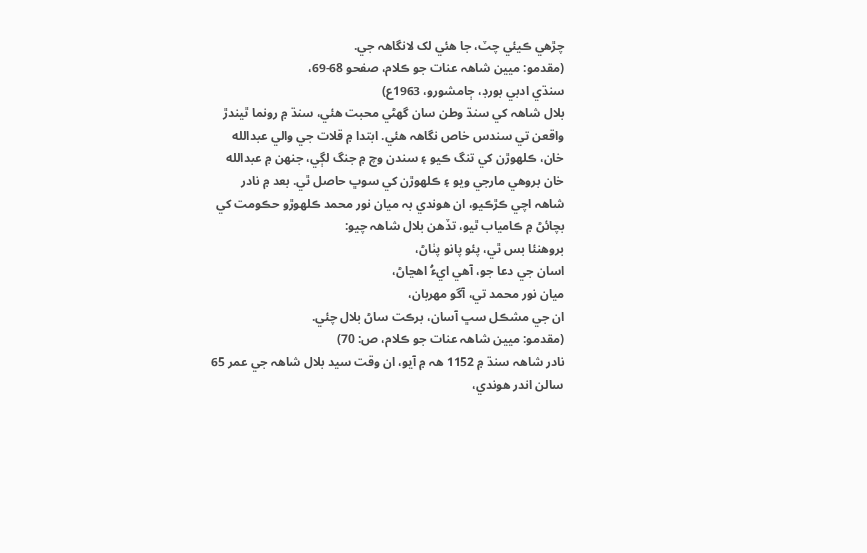چڙهي ڪيئي چٽ، جا هئي لک لانگاھہ جي.
(مقدمو: ميين شاھہ عنات جو ڪلام، صفحو 68-69،
سنڌي ادبي بورڊ، ڄامشورو، 1963ع)
بلال شاھہ کي سنڌ وطن سان گهڻي محبت هئي، سنڌ ۾ رونما ٿيندڙ واقعن تي سندس خاص نگاھہ هئي. ابتدا ۾ قلات جي والي عبدالله خان، ڪلهوڙن کي تنگ ڪيو ۽ سندن وچ ۾ جنگ لڳي، جنهن ۾ عبدالله خان بروهي مارجي ويو ۽ ڪلهوڙن کي سوڀ حاصل ٿي. بعد ۾ نادر شاھہ اچي ڪڙڪيو، ان هوندي بہ ميان نور محمد ڪلهوڙو حڪومت کي بچائڻ ۾ ڪامياب ٿيو، تڏهن بلال شاھہ چيو:
بروهنئا بس ٿي، پئو پانو پٺاڻ،
اسان جي دعا جو، آهي ايءُ اهڃاڻ،
ميان نور محمد تي، آگو مهربان،
ان جي مشڪل سڀ آسان، برڪت ساڻ بلال چئي.
(مقدمو: ميين شاھہ عنات جو ڪلام، ص: 70)
نادر شاھہ سنڌ ۾ 1152 ھہ ۾ آيو، ان وقت سيد بلال شاھہ جي عمر 65 سالن اندر هوندي،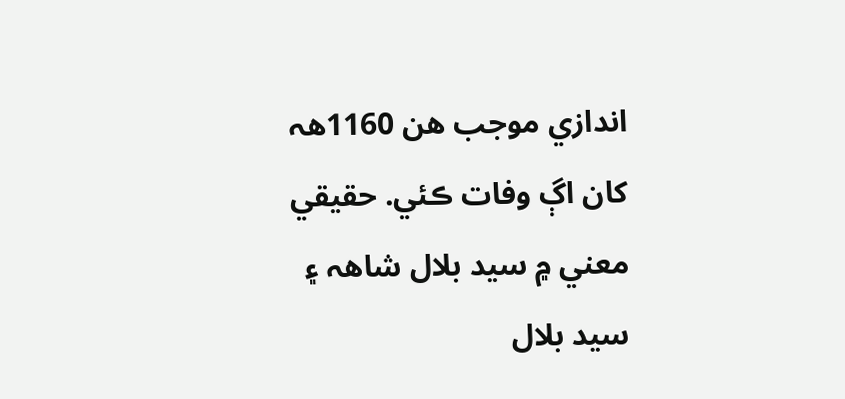اندازي موجب هن 1160ھہ کان اڳ وفات ڪئي. حقيقي معني ۾ سيد بلال شاھہ ۽ سيد بلال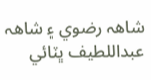شاھہ رضوي ۽ شاھہ عبداللطيف ڀٽائي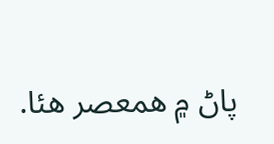پاڻ ۾ همعصر هئا.